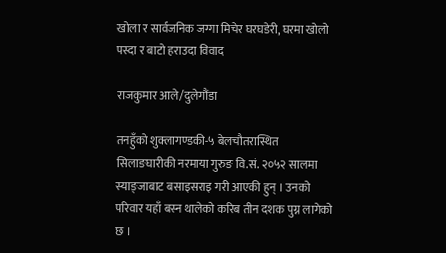खोला र सार्वजनिक जग्गा मिचेर घरघडेरी, घरमा खोलो पस्दा र बाटो हराउदा विवाद

राजकुमार आले/दुलेगौंडा

तनहुँको शुक्लागण्डकी-५ बेलचौतरास्थित सिलाङघारीकी नरमाया गुरुङ वि.सं. २०५२ सालमा स्याङ्जाबाट बसाइसराइ गरी आएकी हुन् । उनको परिवार यहाँ बस्न थालेको करिब तीन दशक पुग्न लागेको छ ।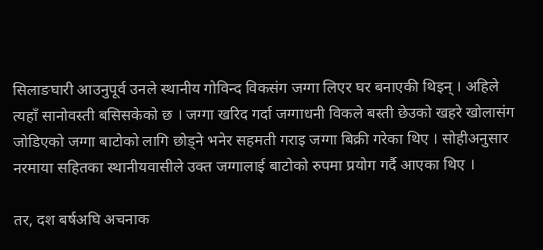सिलाङघारी आउनुपूर्व उनले स्थानीय गोविन्द विकसंग जग्गा लिएर घर बनाएकी थिइन् । अहिले त्यहाँ सानोवस्ती बसिसकेको छ । जग्गा खरिद गर्दा जग्गाधनी विकले बस्ती छेउको खहरे खोलासंग जोडिएको जग्गा बाटोको लागि छोड्ने भनेर सहमती गराइ जग्गा बिक्री गरेका थिए । सोहीअनुसार नरमाया सहितका स्थानीयवासीले उक्त जग्गालाई बाटोको रुपमा प्रयोग गर्दै आएका थिए ।

तर, दश बर्षअघि अचनाक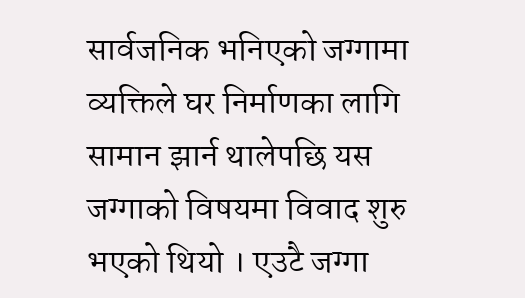सार्वजनिक भनिएको जग्गामा व्यक्तिले घर निर्माणका लागि सामान झार्न थालेपछि यस जग्गाको विषयमा विवाद शुरु भएको थियो । एउटै जग्गा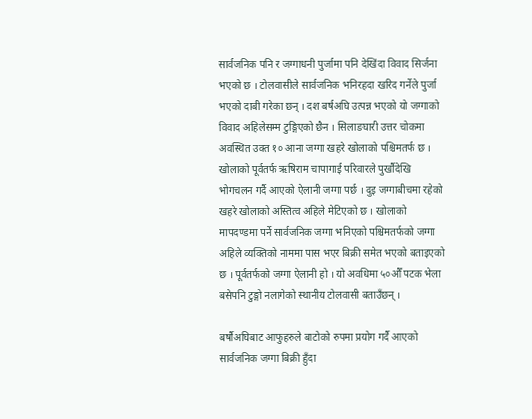सार्वजनिक पनि र जग्गाधनी पुर्जामा पनि देखिंदा विवाद सिर्जना भएको छ । टोलवासीले सार्वजनिक भनिरहदा खरिद गर्नेले पुर्जा भएको दाबी गरेका छन् । दश बर्षअघि उत्पन्न भएको यो जग्गाको विवाद अहिलेसम्म टुङ्गिएको छैन । सिलाङघारी उत्तर चोकमा अवस्थित उक्त १० आना जग्गा खहरे खोलाको पश्चिमतर्फ छ । खोलाको पूर्वतर्फ ऋषिराम चापागाई परिवारले पुर्खौदेखि भोगचलन गर्दै आएको ऐलानी जग्गा पर्छ । दुइ जग्गाबीचमा रहेको खहरे खोलाको अस्तित्व अहिले मेटिएको छ । खोलाको मापदण्डमा पर्ने सार्वजनिक जग्गा भनिएको पश्चिमतर्फको जग्गा अहिले व्यक्तिको नाममा पास भएर बिक्री समेत भएको बताइएको छ । पूर्वतर्फको जग्गा ऐलानी हो । यो अवधिमा ५०औँ पटक भेला बसेपनि टुङ्गो नलागेको स्थानीय टोलवासी बताउँछन् ।

बर्षौअघिबाट आफुहरुले बाटोको रुपमा प्रयोग गर्दै आएको सार्वजनिक जग्गा बिक्री हुँदा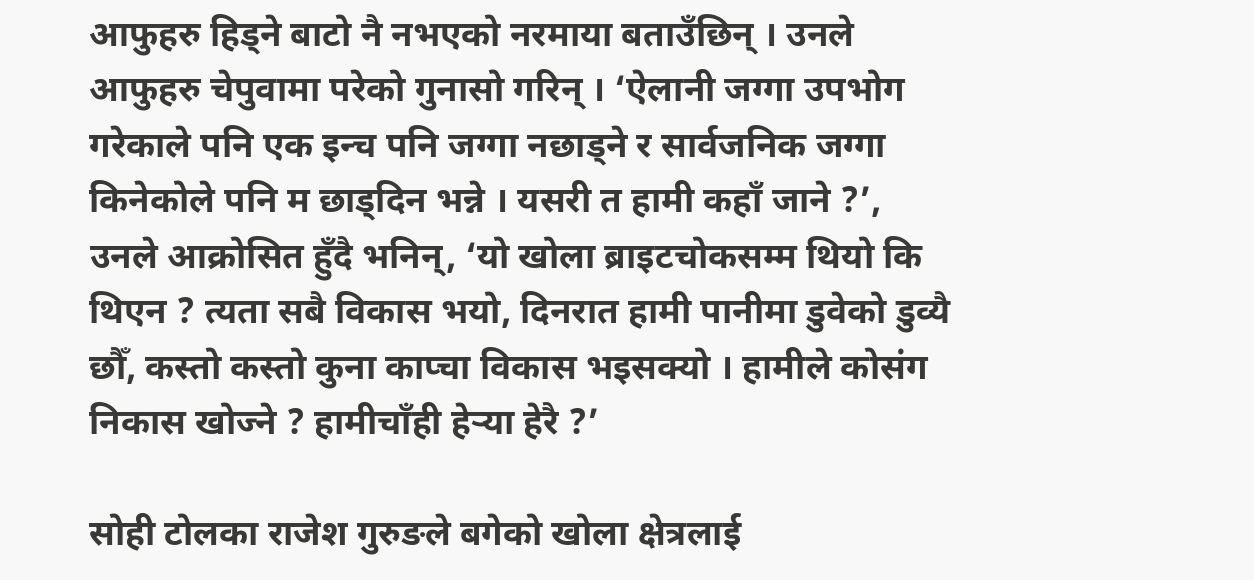आफुहरु हिड्ने बाटो नै नभएको नरमाया बताउँछिन् । उनले आफुहरु चेपुवामा परेको गुनासो गरिन् । ‘ऐलानी जग्गा उपभोग गरेकाले पनि एक इन्च पनि जग्गा नछाड्ने र सार्वजनिक जग्गा किनेकोले पनि म छाड्दिन भन्ने । यसरी त हामी कहाँ जाने ?’, उनले आक्रोसित हुँदै भनिन्, ‘यो खोला ब्राइटचोकसम्म थियो कि थिएन ? त्यता सबै विकास भयो, दिनरात हामी पानीमा डुवेको डुव्यै छौँ, कस्तो कस्तो कुना काप्चा विकास भइसक्यो । हामीले कोसंग निकास खोज्ने ? हामीचाँही हेर्‍या हेरै ?’

सोही टोलका राजेश गुरुङले बगेको खोला क्षेत्रलाई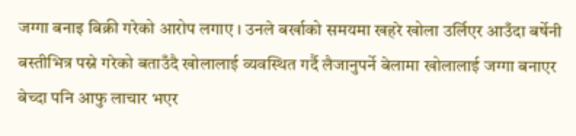जग्गा बनाइ बिक्री गरेको आरोप लगाए । उनले बर्खाको समयमा खहरे खोला उर्लिएर आउँदा बर्षेनी बस्तीभित्र पस्ने गरेको बताउँदै खोलालाई व्यवस्थित गर्दै लैजानुपर्ने बेलामा खोलालाई जग्गा बनाएर बेच्दा पनि आफु लाचार भएर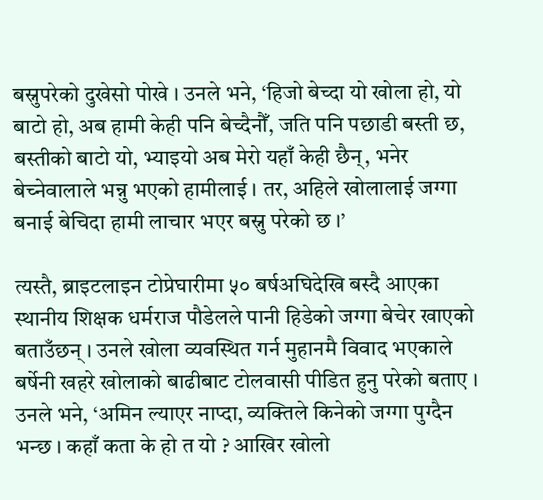बस्नुपरेको दुखेसो पोखे । उनले भने, ‘हिजो बेच्दा यो खोला हो, यो बाटो हो, अब हामी केही पनि बेच्दैनौँ, जति पनि पछाडी बस्ती छ, बस्तीको बाटो यो, भ्याइयो अब मेरो यहाँ केही छैन्, भनेर बेच्नेवालाले भन्नु भएको हामीलाई । तर, अहिले खोलालाई जग्गा बनाई बेचिदा हामी लाचार भएर बस्नु परेको छ ।’

त्यस्तै, ब्राइटलाइन टोप्रेघारीमा ५० बर्षअघिदेखि बस्दै आएका स्थानीय शिक्षक धर्मराज पौडेलले पानी हिडेको जग्गा बेचेर खाएको बताउँछन् । उनले खोला व्यवस्थित गर्न मुहानमै विवाद भएकाले बर्षेनी खहरे खोलाको बाढीबाट टोलवासी पीडित हुनु परेको बताए । उनले भने, ‘अमिन ल्याएर नाप्दा, व्यक्तिले किनेको जग्गा पुग्दैन भन्छ । कहाँ कता के हो त यो ? आखिर खोलो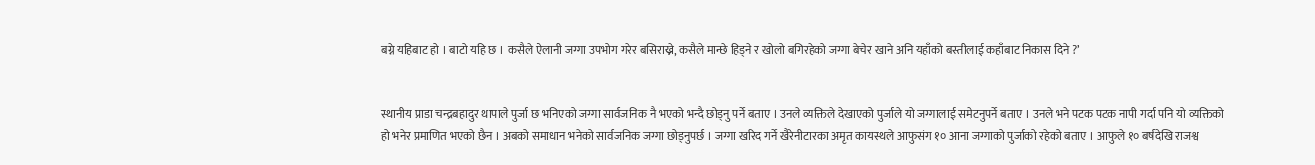बग्ने यहिबाट हो । बाटो यहि छ । कसैले ऐलानी जग्गा उपभोग गरेर बसिराख्ने, कसैले मान्छे हिड्ने र खोलो बगिरहेको जग्गा बेचेर खाने अनि यहाँको बस्तीलाई कहाँबाट निकास दिने ?’


स्थानीय प्राडा चन्द्रबहादुर थापाले पुर्जा छ भनिएको जग्गा सार्वजनिक नै भएको भन्दै छोड्नु पर्ने बताए । उनले व्यक्तिले देखाएको पुर्जाले यो जग्गालाई समेटनुपर्ने बताए । उनले भने पटक पटक नापी गर्दा पनि यो व्यक्तिको हो भनेर प्रमाणित भएको छैन । अबको समाधान भनेको सार्वजनिक जग्गा छोड्नुपर्छ । जग्गा खरिद गर्ने खैरेनीटारका अमृत कायस्थले आफुसंग १० आना जग्गाको पुर्जाको रहेको बताए । आफुले १० बर्षदेखि राजश्व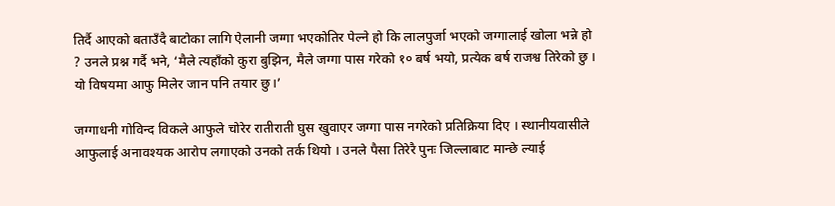तिर्दै आएको बताउँदै बाटोका लागि ऐलानी जग्गा भएकोतिर पेल्ने हो कि लालपुर्जा भएको जग्गालाई खोला भन्ने हो ? उनले प्रश्न गर्दै भने, ‘मैले त्यहाँको कुरा बुझिन, मैले जग्गा पास गरेको १० बर्ष भयो, प्रत्येक बर्ष राजश्व तिरेको छु । यो विषयमा आफु मिलेर जान पनि तयार छु।’

जग्गाधनी गोविन्द विकले आफुले चोरेर रातीराती घुस खुवाएर जग्गा पास नगरेको प्रतिक्रिया दिए । स्थानीयवासीले आफुलाई अनावश्यक आरोप लगाएको उनको तर्क थियो । उनले पैसा तिरेरै पुनः जिल्लाबाट मान्छे ल्याई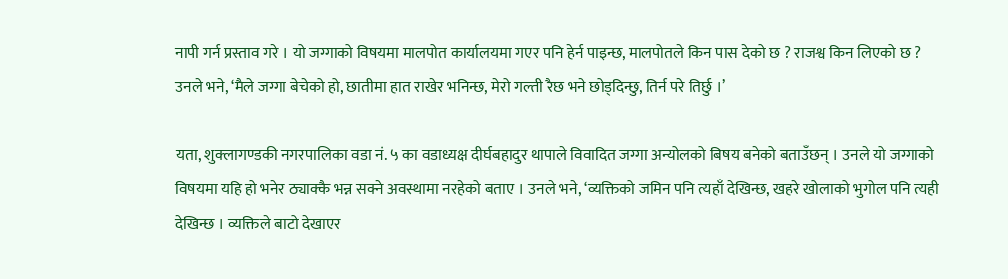नापी गर्न प्रस्ताव गरे । यो जग्गाको विषयमा मालपोत कार्यालयमा गएर पनि हेर्न पाइन्छ, मालपोतले किन पास देको छ ? राजश्व किन लिएको छ ? उनले भने, ‘मैले जग्गा बेचेको हो, छातीमा हात राखेर भनिन्छ, मेरो गल्ती रैछ भने छोड्दिन्छु, तिर्न परे तिर्छु ।’

यता, शुक्लागण्डकी नगरपालिका वडा नं. ५ का वडाध्यक्ष दीर्घबहादुर थापाले विवादित जग्गा अन्योलको बिषय बनेको बताउँछन् । उनले यो जग्गाको विषयमा यहि हो भनेर ठ्याक्कै भन्न सक्ने अवस्थामा नरहेको बताए । उनले भने, ‘व्यक्तिको जमिन पनि त्यहाँ देखिन्छ, खहरे खोलाको भुगोल पनि त्यही देखिन्छ । व्यक्तिले बाटो देखाएर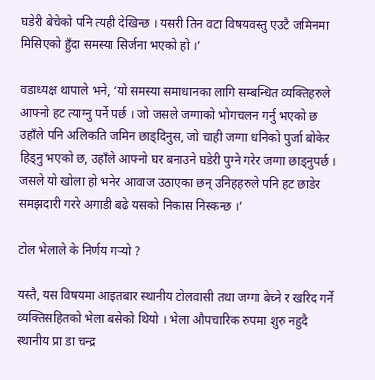घडेरी बेचेको पनि त्यही देखिन्छ । यसरी तिन वटा विषयवस्तु एउटै जमिनमा मिसिएको हुँदा समस्या सिर्जना भएको हो ।’

वडाध्यक्ष थापाले भने, ‘यो समस्या समाधानका लागि सम्बन्धित व्यक्तिहरुले आफ्नो हट त्याग्नु पर्ने पर्छ । जो जसले जग्गाको भोगचलन गर्नु भएको छ उहाँले पनि अलिकति जमिन छाड्दिनुस, जो चाही जग्गा धनिको पुर्जा बोकेर हिड्नु भएको छ, उहाँले आफ्नो घर बनाउने घडेरी पुग्ने गरेर जग्गा छाड्नुपर्छ । जसले यो खोला हो भनेर आवाज उठाएका छन् उनिहहरुले पनि हट छाडेर समझदारी गररे अगाडी बढे यसको निकास निस्कन्छ ।’

टोल भेलाले के निर्णय गर्‍यो ?

यस्तै, यस विषयमा आइतबार स्थानीय टोलवासी तथा जग्गा बेच्ने र खरिद गर्ने व्यक्तिसहितको भेला बसेको थियो । भेला औपचारिक रुपमा शुरु नहुदै स्थानीय प्रा डा चन्द्र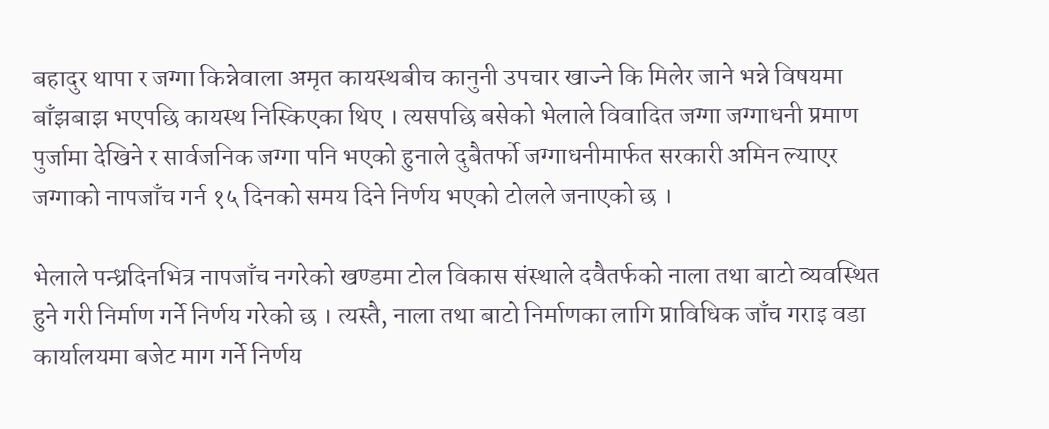बहादुर थापा र जग्गा किन्नेवाला अमृत कायस्थबीच कानुनी उपचार खाज्ने कि मिलेर जाने भन्ने विषयमा बाँझबाझ भएपछि कायस्थ निस्किएका थिए । त्यसपछि बसेको भेलाले विवादित जग्गा जग्गाधनी प्रमाण पुर्जामा देखिने र सार्वजनिक जग्गा पनि भएको हुनाले दुबैतर्फो जग्गाधनीमार्फत सरकारी अमिन ल्याएर जग्गाको नापजाँच गर्न १५ दिनको समय दिने निर्णय भएको टोलले जनाएको छ ।

भेलाले पन्ध्रदिनभित्र नापजाँच नगरेको खण्डमा टोल विकास संस्थाले दवैतर्फको नाला तथा बाटो व्यवस्थित हुने गरी निर्माण गर्ने निर्णय गरेको छ । त्यस्तै, नाला तथा बाटो निर्माणका लागि प्राविधिक जाँच गराइ वडा कार्यालयमा बजेट माग गर्ने निर्णय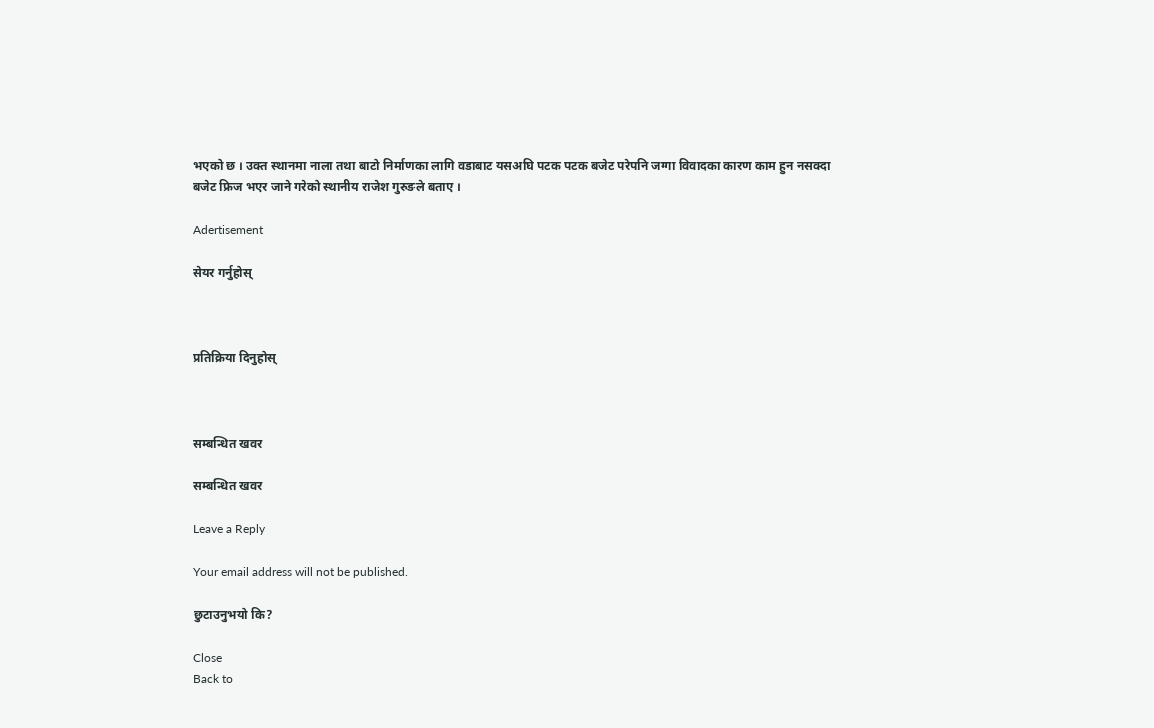भएको छ । उक्त स्थानमा नाला तथा बाटो निर्माणका लागि वडाबाट यसअघि पटक पटक बजेट परेपनि जग्गा विवादका कारण काम हुन नसक्दा बजेट फ्रिज भएर जाने गरेको स्थानीय राजेश गुरुङले बताए ।

Adertisement

सेयर गर्नुहोस्



प्रतिक्रिया दिनुहोस्



सम्बन्धित खवर

सम्बन्धित खवर

Leave a Reply

Your email address will not be published.

छुटाउनुभयो कि?

Close
Back to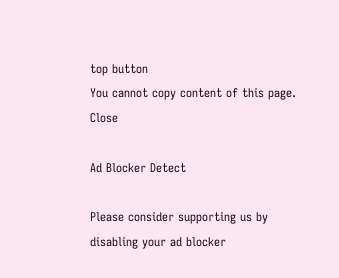top button
You cannot copy content of this page.
Close

Ad Blocker Detect

Please consider supporting us by disabling your ad blocker